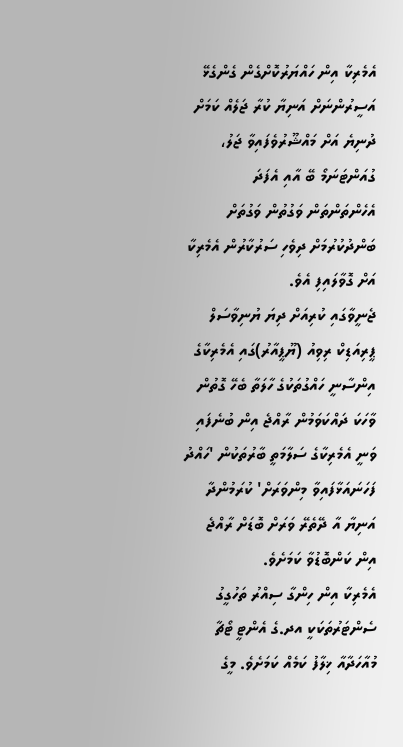އެމެރިކާ އިން ހައްޔަރުކޮށްގެން ގެންގެޅޭ އަސީރުންނަށް އަނިޔާ ކުރާ ޖަލެއް ކަމަށް ދުނިޔެ އަށް މައްޝޫރުވެފައިވާ ޖަލު، ގުއަންޓަނަމޯ ބޭ އާއި އެފަދަ އެހެންތަންތަން ވަގުތުން ވަގުތަށް ބަންދުކުރުމަށް ދިވެހި ސަރުކާރުން އެމެރިކާ އަށް ގޮވާލައިފި އެވެ.
ޖެނީވާގައި ކުރިއަށް ދިޔަ ޔުނިވާސަލް ޕީރިއަޑިކް ރިވިއު (ޔޫޕީއާރު)ގައި އެމެރިކާގެ އިންސާނީ ހައްގުތަކުގެ ހާލަތާ ބެހޭ ގޮތުން ވާހަކަ ދައްކަވަމުން ރާއްޖެ އިން ބުނެފައި ވަނީ އެމެރިކާގެ ސަލާމަތީ ބާރުތަކުން 'ހައްދު ފަހަނައަޅާފައިވާ މިންވަރަށް' ކުރަމުންދާ އަނިޔާ އާ ދޭތެރޭ ވަރަށް ބޮޑަށް ރާއްޖެ އިން ކަންބޮޑުވާ ކަމަށެވެ.
އެމެރިކާ އިން ހިންގާ ސިއްރު ތަހުގީގު ސެންޓަރުތަކަކީ އދ.ގެ އެންޓީ ޓޯޗާ މުއާހަދާއާ ޚިލާފު ކަމެއް ކަމަށެވެ. މީގެ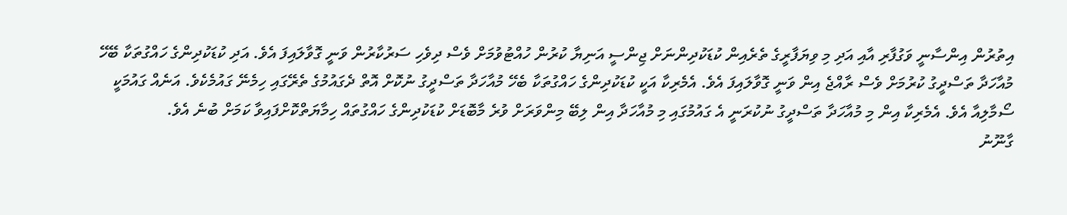އިތުރުން އިންސާނީ ވަގުފާރި އާއި އަދި މި ވިޔަފާރީގެ ތެރެއިން ކުޑަކުދިންނަށް ޖިންސީ އަނިޔާ ކުރުން ހުއްޓުވުމަށް ވެސް ދިވެހި ސަރުކާރުން ވަނީ ގޮވާލައިފަ އެވެ. އަދި ކުޑަކުދިންގެ ހައްގުތަކާ ބޭހޭ މުއާހަދާ ތަސްދީގު ކުރުމަށް ވެސް ރާއްޖެ އިން ވަނީ ގޮވާލައިފަ އެވެ. އެމެރިކާ އަކީ ކުޑަކުދިންގެ ހައްގުތަކާ ބެހޭ މުއާހަދާ ތަސްދީގު ނުކޮށް އޮތް ދެގައުމުގެ ތެރޭގައި ހިމެނޭ ގައުމެކެވެ. އަނެއް ގައުމަކީ ސޯމާލިއާ އެވެ. އެމެރިކާ އިން މި މުއާހަދާ ތަސްދީގު ނުކުރަނީ އެ ގައުމުގައި މި މުއާހަދާ އިން ލިބޭ މިންވަރަށް ވުރެ މާބޮޑަށް ކުޑަކުދިންގެ ހައްގުތައް ހިމާޔަތްކޮށްފައިވާ ކަމަށް ބުނެ އެވެ.
ގާނޫނު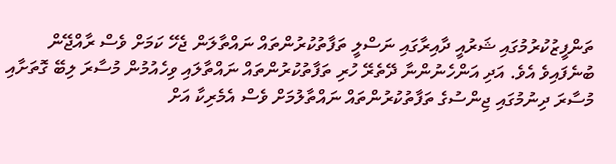ތަންފީޒުކުރުމުގައި ޝަރުއީ ދާއިރާގައި ނަސްލީ ތަފާތުކުރުންތައް ނައްތާލަން ޖެހޭ ކަމަށް ވެސް ރާއްޖޭން ބުނެފައިވެ އެވެ. އަދި އަންހެނުންނާ ދޭތެރޭ ހުރި ތަފާތުކުރުންތައް ނައްތާލައި ވިހެއުމުން މުސާރަ ލިބޭ ގޮތަށާއި މުސާރަ ދިނުމުގައި ޖިންސުގެ ތަފާތުކުރުންތައް ނައްތާލުމަށް ވެސް އެމެރިކާ އަށް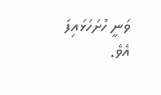ވަނީ ހުށަހަޅައިފަ އެވެ.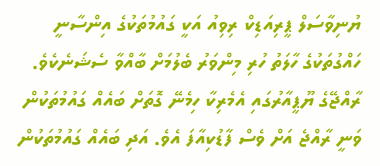ޔުނިވާސަލް ޕީރިއަޑިކް ރިވިއު އަކީ ގައުމުތަކުގެ އިންސާނީ ހައްގުތަކުގެ ހާލަތު ހުރި މިންވަރު ބެލުމަށް ބާއްވާ ސެޝަނެކެވެ. ރާއްޖޭގެ ޔޫޕީއާރުގައި އެމެރިކާ ހިމެނޭ ގޮތަށް ބައެއް ގައުމުތަކުން ވަނީ ރާއްޖެ އަށް ވެސް ފާޑުކިއާފަ އެވެ. އަދި ބައެއް ގައުމުތަކުން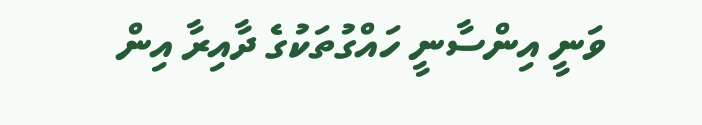ވަނީ އިންސާނީ ހައްގުތަކުގެ ދާއިރާ އިން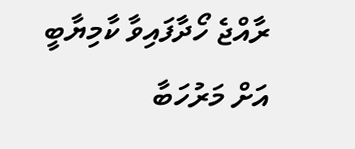ރާއްޖެ ހޯދާފައިވާ ކާމިޔާބީ އަށް މަރުހަބާ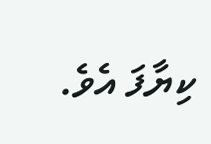ކިޔާފަ އެވެ.